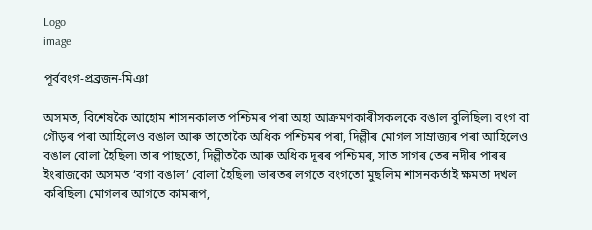Logo
image

পূৰ্ববংগ-প্ৰব্ৰজন-মিঞা

অসমত, বিশেষকৈ আহোম শাসনকালত পশ্চিমৰ পৰা অহা আক্ৰমণকাৰীসকলকে বঙাল বুলিছিল৷ বংগ বা গৌড়ৰ পৰা আহিলেও বঙাল আৰু তাতোকৈ অধিক পশ্চিমৰ পৰা, দিল্লীৰ মোগল সাম্ৰাজ্যৰ পৰা আহিলেও বঙাল বোলা হৈছিল৷ তাৰ পাছতো, দিল্লীতকৈ আৰু অধিক দূৰৰ পশ্চিমৰ, সাত সাগৰ তেৰ নদীৰ পাৰৰ ইংৰাজকো অসমত ‘বগা বঙাল’ বোলা হৈছিল৷ ভাৰতৰ লগতে বংগতো মুছলিম শাসনকৰ্তাই ক্ষমতা দখল কৰিছিল৷ মোগলৰ আগতে কামৰূপ,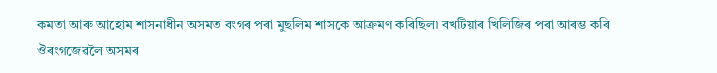কমতা আৰু আহোম শাসনাধীন অসমত বংগৰ পৰা মুছলিম শাসকে আক্ৰমণ কৰিছিল৷ বখটিয়াৰ খিলিজিৰ পৰা আৰম্ভ কৰি ঔৰংগজেৱলৈ অসমৰ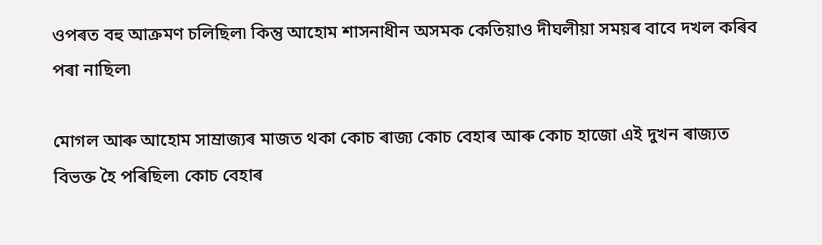ওপৰত বহু আক্ৰমণ চলিছিল৷ কিন্তু আহোম শাসনাধীন অসমক কেতিয়াও দীঘলীয়া সময়ৰ বাবে দখল কৰিব পৰা নাছিল৷

মোগল আৰু আহোম সাম্ৰাজ্যৰ মাজত থকা কোচ ৰাজ্য কোচ বেহাৰ আৰু কোচ হাজো এই দুখন ৰাজ্যত বিভক্ত হৈ পৰিছিল৷ কোচ বেহাৰ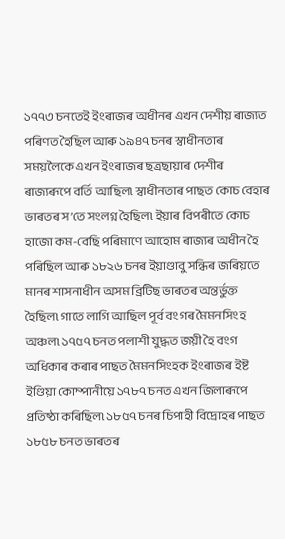১৭৭৩ চনতেই ইংৰাজৰ অধীনৰ এখন দেশীয় ৰাজ্যত পৰিণত হৈছিল আৰু ১৯৪৭ চনৰ স্বাধীনতাৰ সময়লৈকে এখন ইংৰাজৰ ছত্ৰছায়াৰ দেশীৰ ৰাজ্যৰূপে বৰ্তি আছিল৷ স্বাধীনতাৰ পাছত কোচ বেহাৰ ভাৰতৰ স’তে সংলগ্ন হৈছিল৷ ইয়াৰ বিপৰীতে কোচ হাজো কম-বেছি পৰিমাণে আহোম ৰাজ্যৰ অধীন হৈ পৰিছিল আৰু ১৮২৬ চনৰ ইয়াণ্ডাবু সন্ধিৰ জৰিয়তে মানৰ শাসনাধীন অসম ব্ৰিটিছ ভাৰতৰ অন্তৰ্ভুক্ত হৈছিল৷ গাতে লাগি আছিল পূৰ্ব বংগৰ মৈমনসিংহ অঞ্চল৷ ১৭৫৭ চনত পলাশী যুদ্ধত জয়ী হৈ বংগ অধিকাৰ কৰাৰ পাছত মৈমনসিংহক ইংৰাজৰ ইষ্ট ইণ্ডিয়া কোম্পানীয়ে ১৭৮৭ চনত এখন জিলাৰূপে প্ৰতিষ্ঠা কৰিছিল৷ ১৮৫৭ চনৰ চিপাহী বিদ্ৰোহৰ পাছত ১৮৫৮ চনত ভাৰতৰ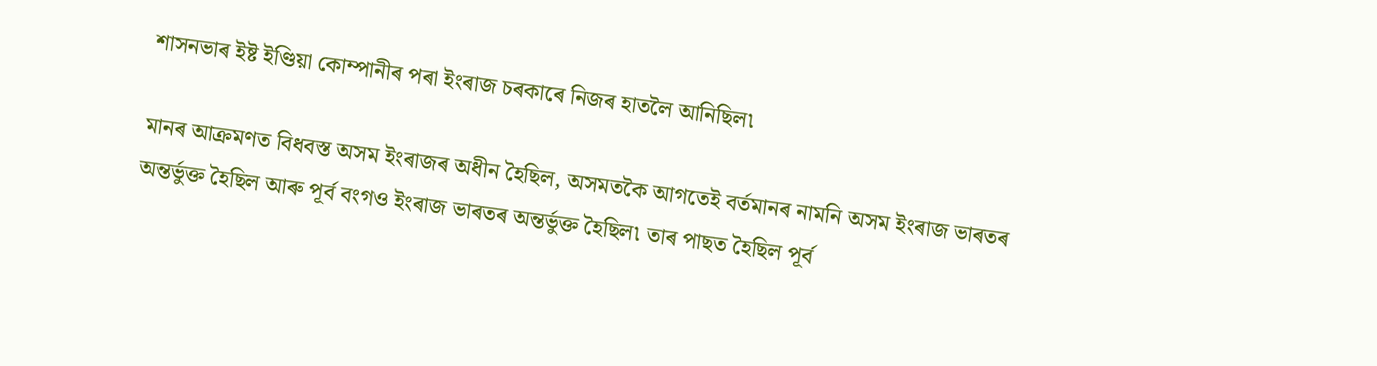শাসনভাৰ ইষ্ট ইণ্ডিয়া কোম্পানীৰ পৰা ইংৰাজ চৰকাৰে নিজৰ হাতলৈ আনিছিল৷

মানৰ আক্ৰমণত বিধবস্ত অসম ইংৰাজৰ অধীন হৈছিল, অসমতকৈ আগতেই বৰ্তমানৰ নামনি অসম ইংৰাজ ভাৰতৰ অন্তৰ্ভুক্ত হৈছিল আৰু পূৰ্ব বংগও ইংৰাজ ভাৰতৰ অন্তৰ্ভুক্ত হৈছিল৷ তাৰ পাছত হৈছিল পূৰ্ব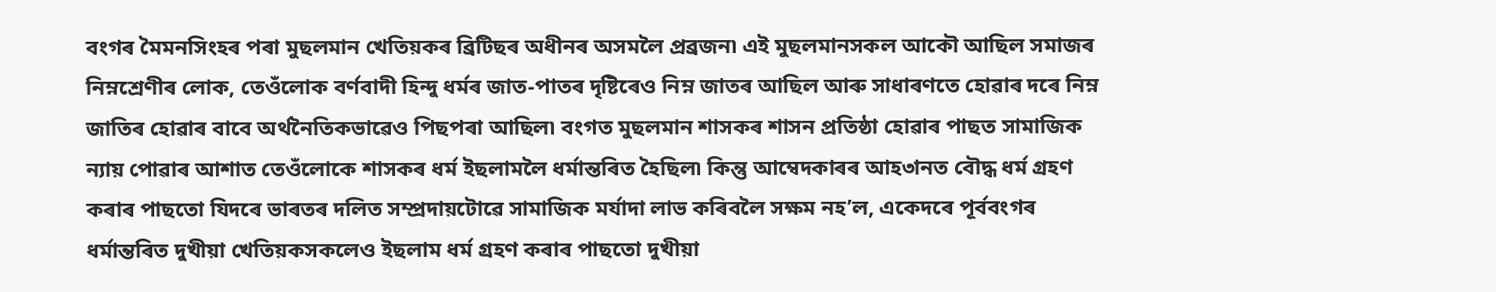বংগৰ মৈমনসিংহৰ পৰা মুছলমান খেতিয়কৰ ব্ৰিটিছৰ অধীনৰ অসমলৈ প্ৰব্ৰজন৷ এই মুছলমানসকল আকৌ আছিল সমাজৰ নিম্নশ্ৰেণীৰ লোক, তেওঁলোক বৰ্ণবাদী হিন্দু ধৰ্মৰ জাত-পাতৰ দৃষ্টিৰেও নিম্ন জাতৰ আছিল আৰু সাধাৰণতে হোৱাৰ দৰে নিম্ন জাতিৰ হোৱাৰ বাবে অৰ্থনৈতিকভাৱেও পিছপৰা আছিল৷ বংগত মুছলমান শাসকৰ শাসন প্ৰতিষ্ঠা হোৱাৰ পাছত সামাজিক ন্যায় পোৱাৰ আশাত তেওঁলোকে শাসকৰ ধৰ্ম ইছলামলৈ ধৰ্মান্তৰিত হৈছিল৷ কিন্তু আম্বেদকাৰৰ আহ৩ানত বৌদ্ধ ধৰ্ম গ্ৰহণ কৰাৰ পাছতো যিদৰে ভাৰতৰ দলিত সম্প্ৰদায়টোৱে সামাজিক মৰ্যাদা লাভ কৰিবলৈ সক্ষম নহ’ল, একেদৰে পূৰ্ববংগৰ ধৰ্মান্তৰিত দুখীয়া খেতিয়কসকলেও ইছলাম ধৰ্ম গ্ৰহণ কৰাৰ পাছতো দুখীয়া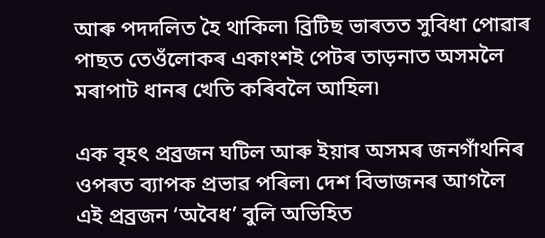আৰু পদদলিত হৈ থাকিল৷ ব্ৰিটিছ ভাৰতত সুবিধা পোৱাৰ পাছত তেওঁলোকৰ একাংশই পেটৰ তাড়নাত অসমলৈ মৰাপাট ধানৰ খেতি কৰিবলৈ আহিল৷

এক বৃহৎ প্ৰব্ৰজন ঘটিল আৰু ইয়াৰ অসমৰ জনগাঁথনিৰ ওপৰত ব্যাপক প্ৰভাৱ পৰিল৷ দেশ বিভাজনৰ আগলৈ এই প্ৰব্ৰজন ‘অবৈধ’ বুলি অভিহিত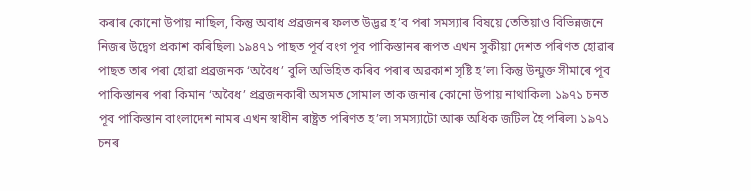কৰাৰ কোনো উপায় নাছিল, কিন্তু অবাধ প্ৰব্ৰজনৰ ফলত উদ্ভৱ হ’ব পৰা সমস্যাৰ বিষয়ে তেতিয়াও বিভিন্নজনে নিজৰ উদ্বেগ প্ৰকাশ কৰিছিল৷ ১৯৪৭১ পাছত পূৰ্ব বংগ পূব পাকিস্তানৰ ৰূপত এখন সুকীয়া দেশত পৰিণত হোৱাৰ পাছত তাৰ পৰা হোৱা প্ৰব্ৰজনক ‘অবৈধ’ বুলি অভিহিত কৰিব পৰাৰ অৱকাশ সৃষ্টি হ’ল৷ কিন্তু উন্মুক্ত সীমাৰে পূব পাকিস্তানৰ পৰা কিমান ‘অবৈধ’ প্ৰব্ৰজনকাৰী অসমত সোমাল তাক জনাৰ কোনো উপায় নাথাকিল৷ ১৯৭১ চনত পূব পাকিস্তান বাংলাদেশ নামৰ এখন স্বাধীন ৰাষ্ট্ৰত পৰিণত হ’ল৷ সমস্যাটো আৰু অধিক জটিল হৈ পৰিল৷ ১৯৭১ চনৰ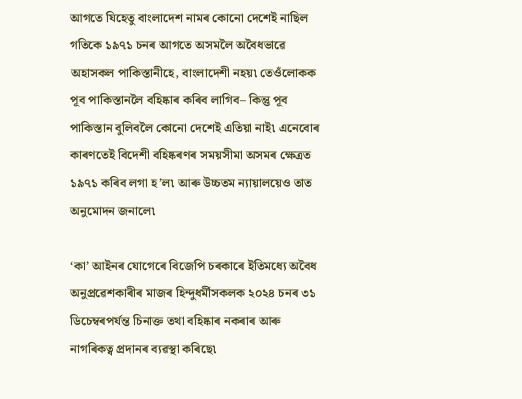আগতে যিহেতু বাংলাদেশ নামৰ কোনো দেশেই নাছিল গতিকে ১৯৭১ চনৰ আগতে অসমলৈ অবৈধভাৱে অহাসকল পাকিস্তানীহে, বাংলাদেশী নহয়৷ তেওঁলোকক পূব পাকিস্তানলৈ বহিষ্কাৰ কৰিব লাগিব– কিন্তু পূব পাকিস্তান বুলিবলৈ কোনো দেশেই এতিয়া নাই৷ এনেবোৰ কাৰণতেই বিদেশী বহিষ্কৰণৰ সময়সীমা অসমৰ ক্ষেত্ৰত ১৯৭১ কৰিব লগা হ’ল৷ আৰু উচ্চতম ন্যায়ালয়েও তাত অনুমোদন জনালে৷

‘কা’ আইনৰ যোগেৰে বিজেপি চৰকাৰে ইতিমধ্যে অবৈধ অনুপ্ৰৱেশকাৰীৰ মাজৰ হিন্দুধৰ্মীসকলক ২০২৪ চনৰ ৩১ ডিচেম্বৰপৰ্যন্ত চিনাক্ত তথা বহিষ্কাৰ নকৰাৰ আৰু নাগৰিকত্ব প্ৰদানৰ ব্যৱস্থা কৰিছে৷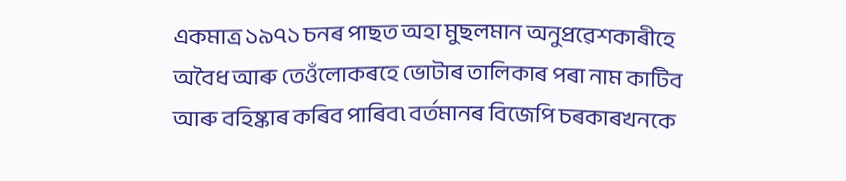একমাত্ৰ ১৯৭১ চনৰ পাছত অহা মুছলমান অনুপ্ৰৱেশকাৰীহে অবৈধ আৰু তেওঁলোকৰহে ভোটাৰ তালিকাৰ পৰা নাম কাটিব আৰু বহিষ্কাৰ কৰিব পাৰিব৷ বৰ্তমানৰ বিজেপি চৰকাৰখনকে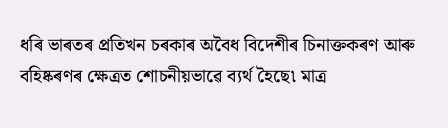ধৰি ভাৰতৰ প্ৰতিখন চৰকাৰ অবৈধ বিদেশীৰ চিনাক্তকৰণ আৰু বহিষ্কৰণৰ ক্ষেত্ৰত শোচনীয়ভাৱে ব্যৰ্থ হৈছে৷ মাত্ৰ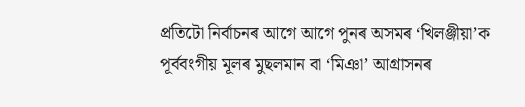প্ৰতিটো নিৰ্বাচনৰ আগে আগে পুনৰ অসমৰ ‘খিলঞ্জীয়া’ক পূৰ্ববংগীয় মূলৰ মুছলমান বা ‘মিঞা’ আগ্ৰাসনৰ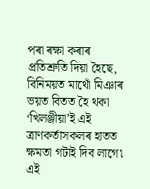পৰা ৰক্ষা কৰাৰ প্ৰতিশ্ৰুতি দিয়া হৈছে, বিনিময়ত মাথোঁ মিঞাৰ ভয়ত বিতত হৈ থকা ‘খিলঞ্জীয়া’ই এই ত্ৰাণকৰ্তাসকলৰ হাতত ক্ষমতা গটাই দিব লাগে৷ এই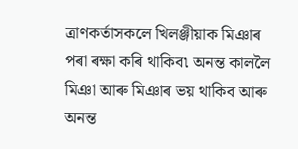ত্ৰাণকৰ্তাসকলে খিলঞ্জীয়াক মিঞাৰ পৰা ৰক্ষা কৰি থাকিব৷ অনন্ত কাললৈ মিঞা আৰু মিঞাৰ ভয় থাকিব আৰু অনন্ত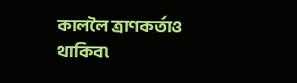কাললৈ ত্ৰাণকৰ্তাও থাকিব৷